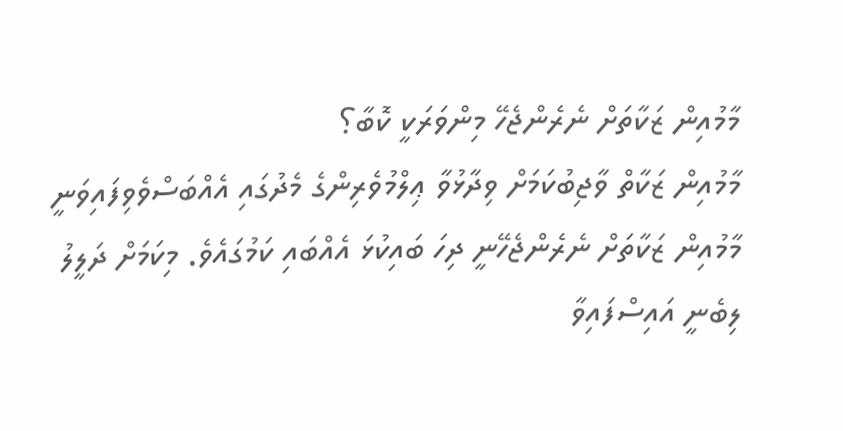މާމުއިން ޒަކާތަށް ނެރެންޖެހޭ މިންވަރަކީ ކޮބާ؟
މާމުއިން ޒަކާތް ވާޖިބުކަމަށް ވިދާޅުވާ ޢިލްމުވެރިންގެ މެދުގައި އެއްބަސްވެވިފައިވަނީ  މާމުއިން ޒަކާތަށް ނެރެންޖެހޭނީ ދިހަ ބައިކުޅަ އެއްބައި ކަމުގައެވެ. މިކަމަށް ދަލީލު ލިބެނީ އައިސްފައިވާ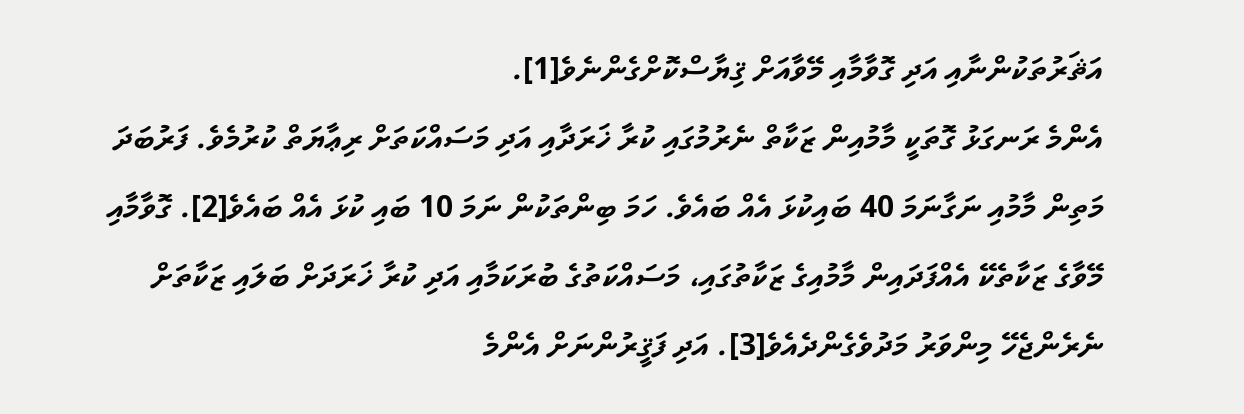އަޘަރުތަކުންނާއި އަދި ގޮވާމާއި މޭވާއަށް ޤިޔާސްކޮށްގެންނެވެ[1].
އެންމެ ރަނގަޅު ގޮތަކީ މާމުއިން ޒަކާތް ނެރުމުގައި ކުރާ ޚަރަދާއި އަދި މަސައްކަތަށް ރިޢާޔަތް ކުރުމެވެ. ފަރުބަދަ މަތިން މާމުއި ނަގާނަމަ 40 ބައިކުޅަ އެއް ބައެވެ. ހަމަ ބިންތަކުން ނަމަ 10 ބައި ކުޅަ އެއް ބައެވެ[2]. ގޮވާމާއި މޭވާގެ ޒަކާތެކޭ އެއްފަދައިން މާމުއިގެ ޒަކާތުގައި، މަސައްކަތުގެ ބުރަކަމާއި އަދި ކުރާ ޚަރަދަށް ބަލައި ޒަކާތަށް ނެރެންޖެހޭ މިންވަރު މަދުވެގެންދެއެވެ[3]. އަދި ފަޤީރުންނަށް އެންމެ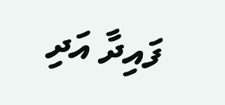ފައިދާ އަދި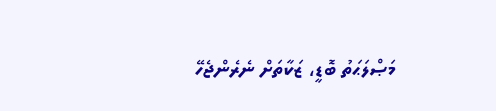މަޞްލަޙަތު ބޮޑީ، ޒަކާތަށް ނެރެންޖެހޭ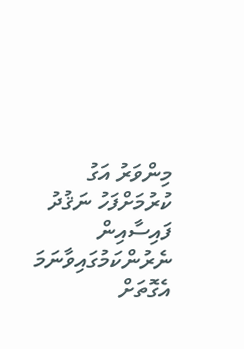މިންވަރު އަގު ކުރުމަށްފަހު ނަޤުދު ފައިސާއިން ނެރުންކަމުގައިވާނަމަ އެގޮތަށް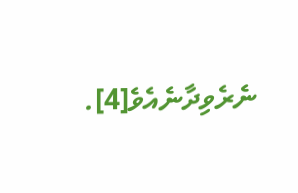ނެރެވިދާނެއެވެ[4].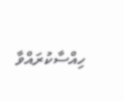ހިއްސާކުރައްވާ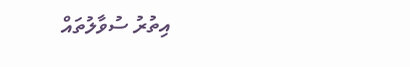އިތުރު ސުވާލުތައް